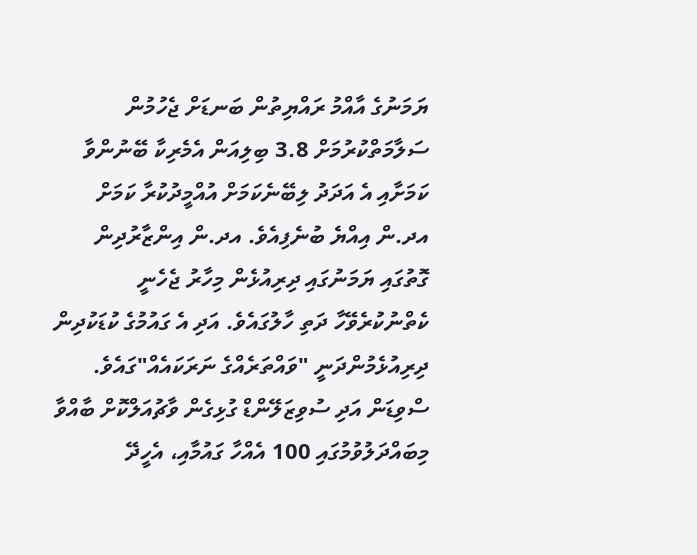ޔަމަނުގެ އާއްމު ރައްޔިތުން ބަނޑަށް ޖެހުމުން ސަލާމަތްކުރުމަށް 3.8 ބިލިއަން އެމެރިކާ ބޭނުންވާ ކަމަށާއި އެ އަދަދު ލިބޭނެކަމަށް އުއްމީދުކުރާ ކަމަށް އދ.ން އިއްޔެ ބުނެފިއެވެ. އދ.ން އިންޒާރުދިން ގޮތުގައި ޔަމަނުގައި ދިރިއުޅެން މިހާރު ޖެހެނީ ކެތްނުކުރެވޭހާ ދަތި ހާލުގައެވެ. އަދި އެ ގައުމުގެ ކުޑަކުދިން ދިރިއުޅެމުންދަނީ "ވައްތަރެއްގެ ނަރަކައެއް"ގައެވެ.
ސްވިޑަން އަދި ސުވިޒަލޭންޑް ގުޅިގެން ވާޗުއަލްކޮށް ބާއްވާ މިބައްދަލުވުމުގައި 100 އެއްހާ ގައުމާއި، އެހީދޭ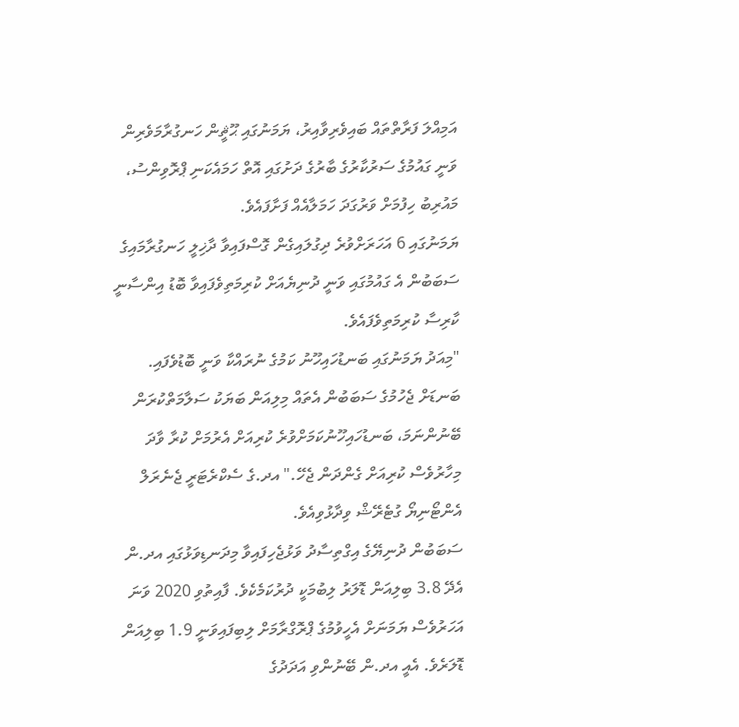އަމިއްލަ ފަރާތްތައް ބައިވެރިވާއިރު، ޔަމަނުގައި ޙޫޘީން ހަނގުރާމަވެރިން ވަނީ ގައުމުގެ ސަރުކާރުގެ ބާރުގެ ދަށުގައި އޮތް ހަމައެކަނި ޕްރޮވިންސު، މައުރިބު ހިފުމަށް ވަރުގަދަ ހަމަލާއެއް ފަށާފައެވެ.
ޔަމަނުގައި 6 އަހަރަށްވުރެ ދިގުލައިގެން ގޮސްފައިވާ ދާޚިލީ ހަނގުރާމައިގެ ސަބަބުން އެ ގައުމުގައި ވަނީ ދުނިޔެއަށް ކުރިމަތިވެފައިވާ ބޮޑު އިންސާނީ ކާރިސާ ކުރިމަތިވެފައެވެ.
"މިއަދު ޔަމަނުގައި ބަނޑުހައިހޫނު ކަމުގެ ނުރައްކާ ވަނީ ބޮޑުވެފައި. ބަނޑަށް ޖެހުމުގެ ސަބަބުން އެތައް މިލިއަން ބަޔަކު ސަލާމަތްކުރަން ބޭނުންނަމަ، ބަނޑުހައިހޫނުކަމަށްވުރެ ކުރިއަށް އެރުމަށް ކުރާ ވާދަ މިހާރުވެސް ކުރިއަށް ގެންދަން ޖެހޭ." އދ.ގެ ސެކްރެޓަރީ ޖެނެރަލް އެންޓޯނިޔޯ ގުޓެރޭޝް ވިދާޅުވިއެވެ.
ސަބަބުން ދުނިޔޭގެ އިގްތިސާދު ވަޅުޖެހިފައިވާ މިދަނޑިވަޅުގައި އދ.ން އެދޭ 3.8 ބިލިއަން ޑޮލަރު ލިބުމަކީ ދުރުކަމެކެވެ. ފާއިތުވި 2020 ވަނަ އަހަރުވެސް ޔަމަނަށް އެހީވުމުގެ ޕްރޮގްރާމަށް ލިބިފައިވަނީ 1.9 ބިލިއަން ޑޮލަރެވެ. އެއީ އދ.ން ބޭނުންވި އަދަދުގެ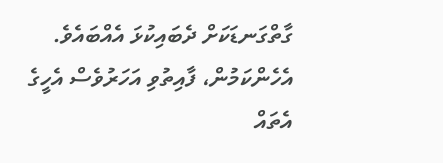ގާތްގަނޑަކަށް ދެބައިކުޅަ އެއްބައެވެ. އެހެންކަމުން، ފާއިތުވި އަހަރުވެސް އެހީގެ އެތައް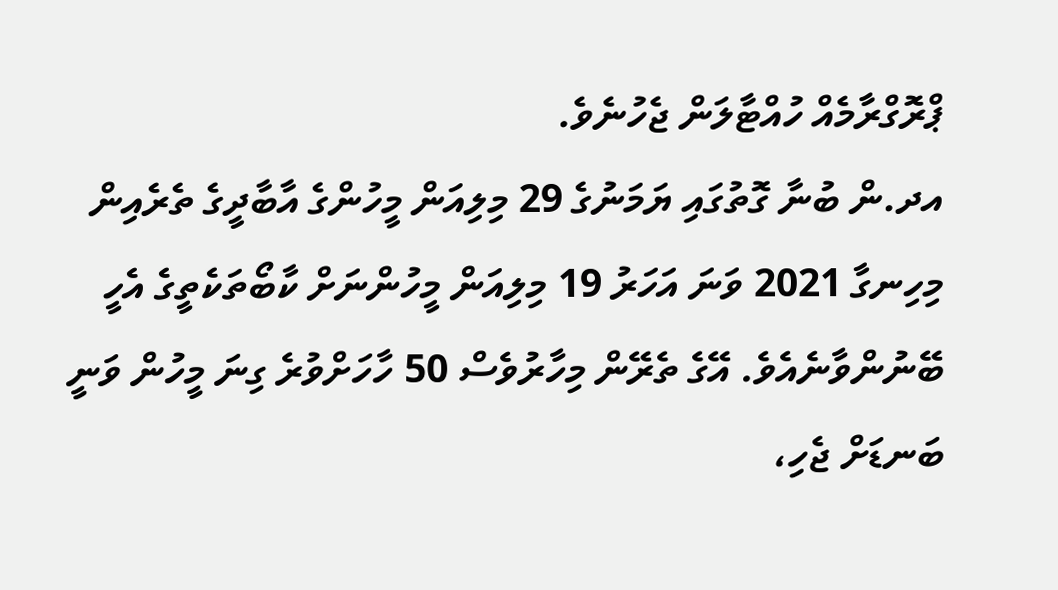ޕްރޮގްރާމެއް ހުއްޓާލަން ޖެހުނެވެ.
އދ.ން ބުނާ ގޮތުގައި ޔަމަނުގެ 29 މިލިއަން މީހުންގެ އާބާދީގެ ތެރެއިން މިހިނގާ 2021 ވަނަ އަހަރު 19 މިލިއަން މީހުންނަށް ކާބޯތަކެތީގެ އެހީ ބޭނުންވާނެއެވެ. އޭގެ ތެރޭން މިހާރުވެސް 50 ހާހަށްވުރެ ގިނަ މީހުން ވަނީ ބަނޑަށް ޖެހި،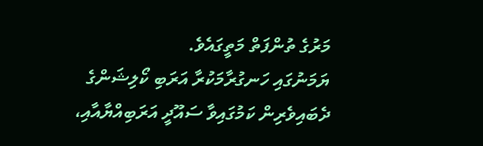މަރުގެ ތުންފަތް މަތީގައެވެ.
ޔަމަނުގައި ހަނގުރާމަކުރާ އަރަބި ކޯލިޝަންގެ ދެބައިވެރިން ކަމުގައިވާ ސައޫދީ އަރަބިއްޔާއާއި،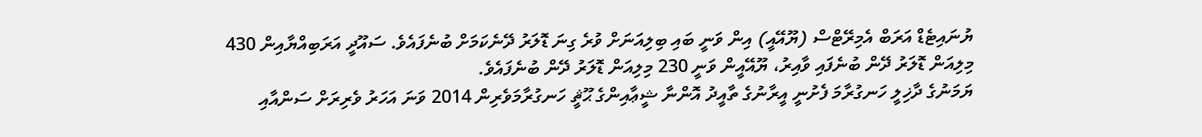ޔުނައިޓެޑް އަރަބް އެމިރޭޓްސް (ޔޫއޭއީ) އިން ވަނީ ބައި ބިލިއަނަށް ވުރެ ގިނަ ޑޮލަރު ދޭނެކަމަށް ބުނެފައެވެ. ސައޫދީ އަރަބިއްޔާއިން 430 މިލިއަން ޑޮލަރު ދޭން ބުނެފައި ވާއިރު، ޔޫއޭއީން ވަނީ 230 މިލިއަން ޑޮލަރު ދޭން ބުނެފައެވެ.
ޔަމަނުގެ ދާޚިލީ ހަނގުރާމަ ފެށުނީ އީރާނުގެ ތާއީދު އޮންނާ ޝީޢާއިންގެ ޙޫޘީ ހަނގުރާމަވެރިން 2014 ވަނަ އަހަރު ވެރިރަށް ސަންއާއި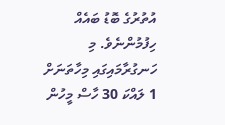އުތުރުގެ ބޮޑު ބައެއް ހިފުމުންނެވެ. މި ހަނގުރާމައިގައި މިހާތަނަށް 1 ލައްކަ 30 ހާސް މީހުން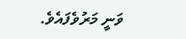ވަނީ މަރުވެފައެވެ.